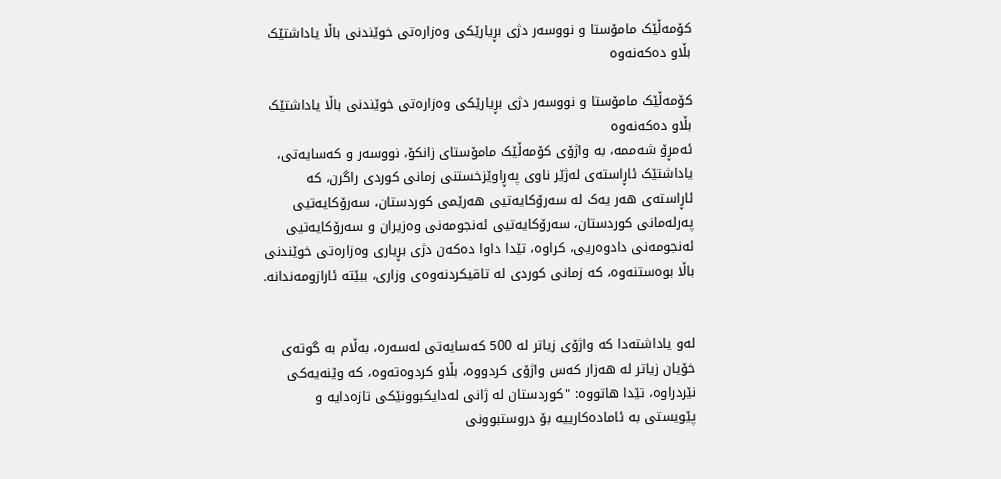کۆمەڵێک مامۆستا و نووسەر دژی بڕیارێکی وەزارەتی خوێندنی باڵا یاداشتێک بڵاو دەکەنەوە

کۆمەڵێک مامۆستا و نووسەر دژی بڕیارێکی وەزارەتی خوێندنی باڵا یاداشتێک بڵاو دەکەنەوە
ئەمڕۆ شەممە، بە واژۆی کۆمەڵێک مامۆستای زانکۆ، نووسەر و کەسایەتی، یاداشتێک ئاڕاستەی لەژێر ناوی پەڕاوێزخستنی زمانی کوردی راگرن، کە ئاڕاستەی ھەر یەک لە سەرۆکایەتیی ھەرێمی کوردستان، سەرۆکایەتیی پەرلەمانی کوردستان، سەرۆکایەتیی ئەنجومەنی وەزیران و سەرۆکایەتیی ئەنجومەنی دادوەریی، کراوە، تێدا داوا دەکەن دژی بڕیاری وەزارەتی خوێندنی باڵا بوەستنەوە، کە زمانی کوردی لە تاقیکردنەوەی وزاری، ببێتە ئارازومەندانە.


لەو یاداشتەدا کە واژۆی زیاتر لە 500 کەسایەتی لەسەرە، بەڵام بە گوتەی خۆیان زیاتر لە ھەزار کەس واژۆی کردووە، بڵاو کردوەتەوە، کە وێنەیەکی نێردراوە، تێدا ھاتووە: "کوردستان لە ژانی لەدایکبوونێکی تازەدایە و پێویستی بە ئامادەکارییە بۆ دروستبوونی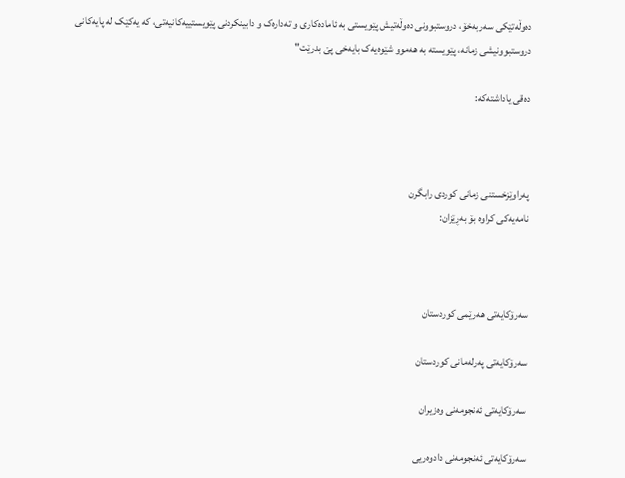دەوڵەتێکی سەربەخۆ، دروستبوونی دەوڵەتیش پێویستی بە ئامادەکاری و تەدارەک و دابینکردنی پێویستییەکانیەتی، کە یەکێک لە پایەکانی دروستبوونیشی زمانە، پێویستە بە ھەموو شێوەیەک بایەخی پێ بدرێت"

دەقی یاداشتەکە:



پەراوێزخستنی زمانی کوردی رابگرن
نامەیەکی کراوە بۆ بەڕێزان:



سەرۆکایەتی ھەرێمی کوردستان

سەرۆکایەتی پەرلەمانی کوردستان

سەرۆکایەتی ئەنجومەنی وەزیران

سەرۆکایەتی ئەنجومەنی دادوەریی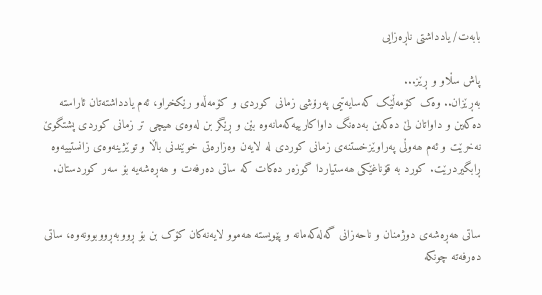بابەت/ یادداشتی ناڕەزایی

پاش سڵاو و ڕێز...
بەڕێزان.. وەک کۆمەڵێک کەسایەتیی پەرۆشی زمانی کوردی و کۆمەڵەو رێکخراو، ئەم یادداشتەتان ئاراستە دەکەین و داواتان لێ دەکەین بەدەنگ داواکارییەکەمانەوە بێن و ڕێگر بن لەوەی ھیچی تر زمانی کوردی پشتگوێ نەخرێت و ئەم ھەوڵی پەراوێزخستنەی زمانی کوردی لە لایەن وەزارەتی خوێندنی باڵا و توێژینەوەی زانستییەوە ڕابگیردرێت. کورد بە قۆناغێکی ھەستیاردا گوزەر دەکات کە ساتی دەرفەت و ھەڕەشەیە بۆ سەر کوردستان.


ساتی ھەڕەشەی دوژمنان و ناحەزانی گەلەکەمانە و پێویستە ھەموو لایەنەکان کۆک بن بۆ ڕووبەڕووبوونەوە، ساتی دەرفەتە چونکە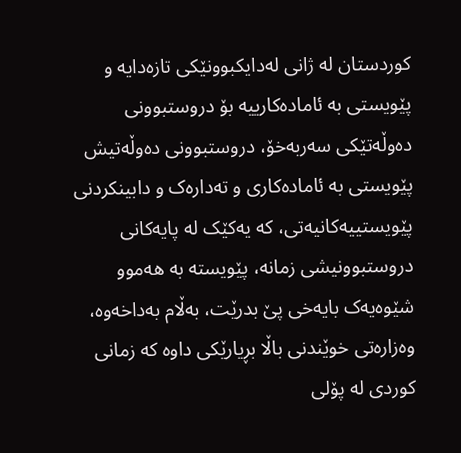کوردستان لە ژانی لەدایکبوونێکی تازەدایە و پێویستی بە ئامادەکارییە بۆ دروستبوونی دەوڵەتێکی سەربەخۆ، دروستبوونی دەوڵەتیش پێویستی بە ئامادەکاری و تەدارەک و دابینکردنی پێویستییەکانیەتی، کە یەکێک لە پایەکانی دروستبوونیشی زمانە، پێویستە بە ھەموو شێوەیەک بایەخی پێ بدرێت، بەڵام بەداخەوە، وەزارەتی خوێندنی باڵا بڕیارێکی داوە کە زمانی کوردی لە پۆلی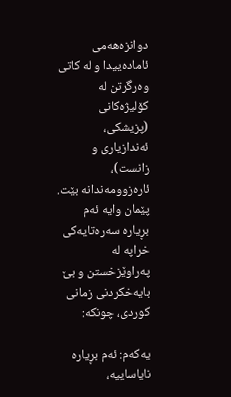دوانزەھەمی ئامادەییدا و لە کاتی وەرگرتن لە کۆلیژەکانی (پزیشکی، ئەندازیاری و زانست)، ئارەزوومەندانە بێت. پێمان وایە ئەم بڕیارە سەرەتایەکی خراپە لە پەراوێزخستن و بێ بایەخکردنی زمانی کوردی، چونکە:

یەکەم: ئەم بڕیارە نایاساییە،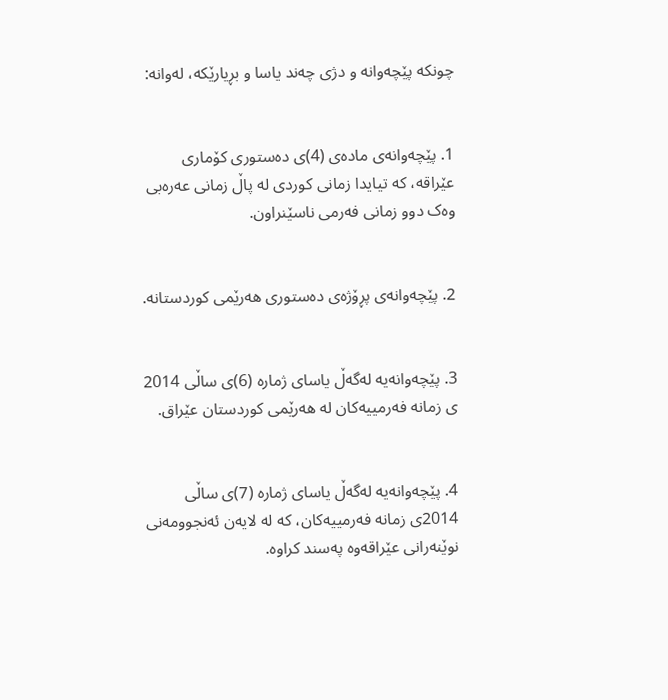چونکە پێچەوانە و دژی چەند یاسا و بڕیارێکە، لەوانە:


1. پێچەوانەی مادەی (4)ی دەستوری کۆماری عێراقە، کە تیایدا زمانی کوردی لە پاڵ زمانی عەرەبی وەک دوو زمانی فەرمی ناسێنراون.


2. پێچەوانەی پڕۆژەی دەستوری ھەرێمی کوردستانە.


3. پێچەوانەیە لەگەڵ یاسای ژمارە (6)ی ساڵی 2014 ی زمانە فەرمییەکان لە ھەرێمی کوردستان عێراق.


4. پێچەوانەیە لەگەڵ یاسای ژمارە (7)ی ساڵی 2014ی زمانە فەرمییەکان، کە لە لایەن ئەنجوومەنی نوێنەرانی عێراقەوە پەسند کراوە.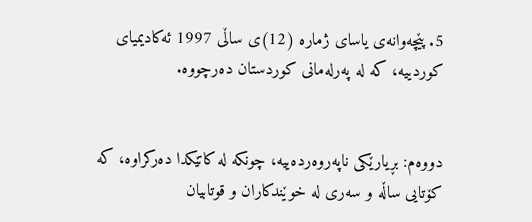5. پێچەوانەی یاسای ژمارە (12)ی ساڵی 1997 ئەکادیمیای کوردییە، کە لە پەرلەمانی کوردستان دەرچووە.


دووەم: بڕیارێکی ناپەروەردەییە، چونکە لە کاتێکدا دەرکراوە، کە کۆتایی ساڵە و سەری لە خوێندکاران و قوتابیان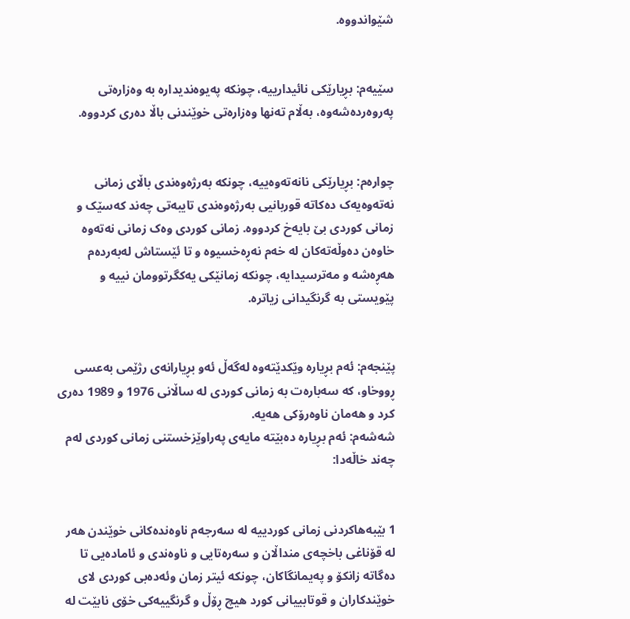شێواندووە.


سێیەم: بڕیارێکی نائیدارییە، چونکە پەیوەندیدارە بە وەزارەتی پەروەردەشەوە، بەڵام تەنھا وەزارەتی خوێندنی باڵا دەری کردووە.


چوارەم: بڕیارێکی نانەتەوەییە، چونکە بەرژەوەندی باڵای زمانی نەتەوەیەک دەکاتە قوربانیی بەرژەوەندی تایبەتی چەند کەسێک و زمانی کوردی بێ بایەخ کردووە. زمانی کوردی وەک زمانی نەتەوە خاوەن دەوڵەتەکان لە خەم نەڕەخسیوە و تا ئێستاش لەبەردەم ھەڕەشە و مەترسیدایە، چونکە زمانێکی یەکگرتوومان نییە و پێویستی بە گرنگیدانی زیاترە.


پێنجەم: ئەم بڕیارە وێکدێتەوە لەگەڵ ئەو بڕیارانەی رژێمی بەعسی ڕووخاو، کە سەبارەت بە زمانی کوردی لە ساڵانی 1976 و 1989 دەری کرد و ھەمان ناوەرۆکی ھەیە.
شەشەم: ئەم بڕیارە دەبێتە مایەی پەراوێزخستنی زمانی کوردی لەم چەند خاڵەدا:


1 بێبەھاکردنی زمانی کوردییە لە سەرجەم ناوەندەکانی خوێندن ھەر لە قۆناغی باخچەی منداڵان و سەرەتایی و ناوەندی و ئامادەیی تا دەگاتە زانکۆ و پەیمانگاکان، چونکە ئیتر زمان وئەدەبی کوردی لای خوێندکاران و قوتابییانی کورد ھیچ ڕۆڵ و گرنگییەکی خۆی نابێت لە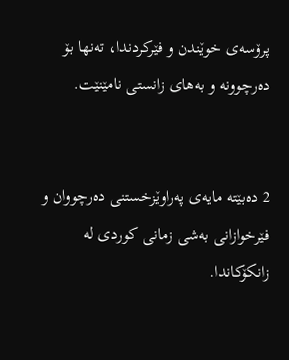پرۆسەی خوێندن و فێرکردندا، تەنھا بۆ دەرچوونە و بەھای زانستی نامێنێت.


2 دەبێتە مایەی پەراوێزخستنی دەرچووان و فێرخوازانی بەشی زمانی کوردی لە زانکۆکاندا.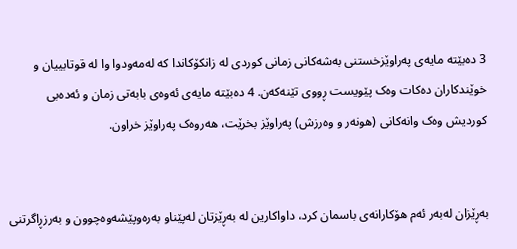3 دەبێتە مایەی پەراوێزخستنی بەشەکانی زمانی کوردی لە زانکۆکاندا کە لەمەودوا وا لە قوتابییان و خوێندکاران دەکات وەک پێویست ڕووی تێنەکەن. 4 دەبێتە مایەی ئەوەی بابەتی زمان و ئەدەبی کوردیش وەک وانەکانی (ھونەر و وەرزش) پەراوێز بخرێت، ھەروەک پەراوێز خراون.


بەڕێزان لەبەر ئەم ھۆکارانەی باسمان کرد، داواکارین لە بەڕێزتان لەپێناو بەرەوپێشەوەچوون و بەرزڕاگرتنی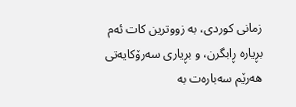زمانی کوردی، بە زووترین کات ئەم بڕیارە ڕابگرن، و بڕیاری سەرۆکایەتی ھەرێم سەبارەت بە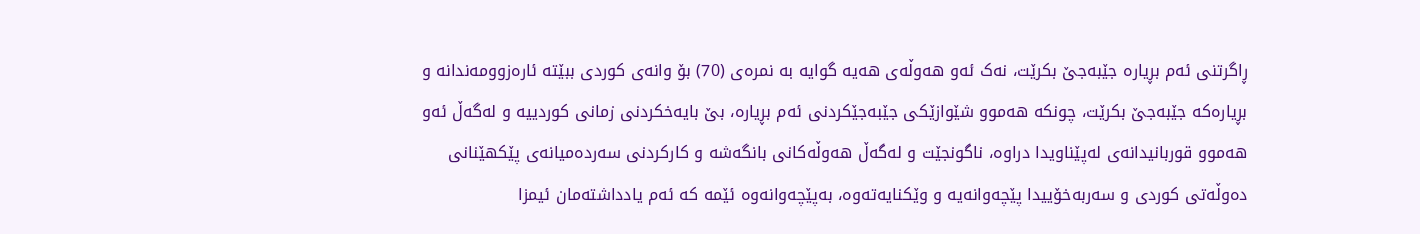ڕاگرتنی ئەم بڕیارە جێبەجێ بکرێت، نەک ئەو ھەوڵەی ھەیە گوایە بە نمرەی (70) بۆ وانەی کوردی ببێتە ئارەزوومەندانە و بڕیارەکە جێبەجێ بکرێت، چونکە ھەموو شێوازێکی جێبەجێکردنی ئەم بڕیارە، بێ بایەخکردنی زمانی کوردییە و لەگەڵ ئەو ھەموو قوربانیدانەی لەپێناویدا دراوە، ناگونجێت و لەگەڵ ھەوڵەکانی بانگەشە و کارکردنی سەردەمیانەی پێکھێنانی دەوڵەتی کوردی و سەربەخۆییدا پێچەوانەیە و وێکنایەتەوە، بەپێچەوانەوە ئێمە کە ئەم یادداشتەمان ئیمزا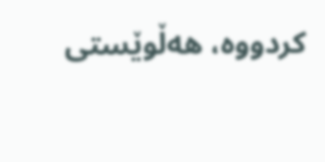کردووە، ھەڵوێستی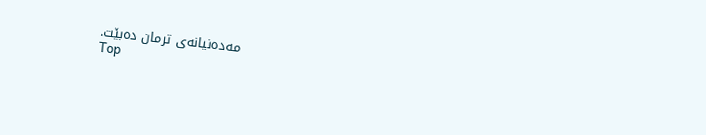مەدەنیانەی ترمان دەبێت.
Top